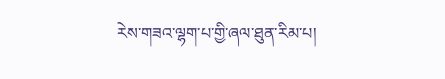རེས་གཟའ་ལྷག་པ་གྱི་ཞལ་ཐུན་རིམ་པ།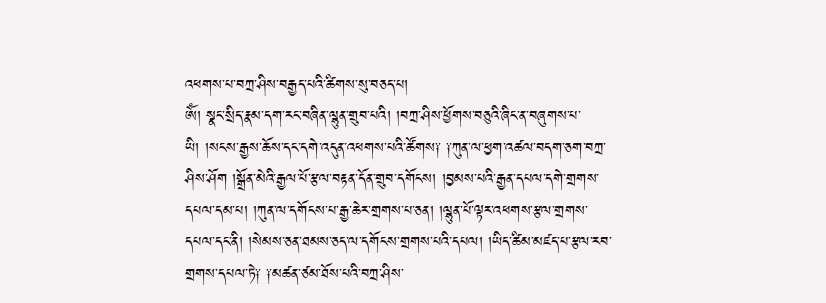འཕགས་པ་བཀྲ་ཤིས་བརྒྱད་པའི་ཚིགས་སུ་བཅད་པ།
ༀ། སྣང་སྲིད་རྣམ་དག་རང་བཞིན་ལྷུན་གྲུབ་པའི། །བཀྲ་ཤིས་ཕྱོགས་བཅུའི་ཞིང་ན་བཞུགས་པ་ཡི། །སངས་རྒྱས་ཆོས་དང་དགེ་འདུན་འཕགས་པའི་ཚོགས༑ ༑ཀུན་ལ་ཕྱག་འཚལ་བདག་ཅག་བཀྲ་ཤིས་ཤོག །སྒྲོན་མེའི་རྒྱལ་པོ་རྩལ་བརྟན་དོན་གྲུབ་དགོངས། །བྱམས་པའི་རྒྱན་དཔལ་དགེ་གྲགས་དཔལ་དམ་པ། །ཀུན་ལ་དགོངས་པ་རྒྱ་ཆེར་གྲགས་པ་ཅན། །ལྷུན་པོ་ལྟར་འཕགས་རྩལ་གྲགས་དཔལ་དང་ནི། །སེམས་ཅན་ཐམས་ཅད་ལ་དགོངས་གྲགས་པའི་དཔལ། །ཡིད་ཚིམ་མཛད་པ་རྩལ་རབ་གྲགས་དཔལ་ཏེ༑ ༑མཚན་ཙམ་ཐོས་པའི་བཀྲ་ཤིས་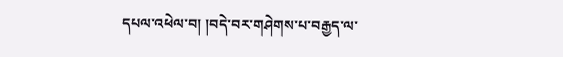དཔལ་འཕེལ་བ། །བདེ་བར་གཤེགས་པ་བརྒྱད་ལ་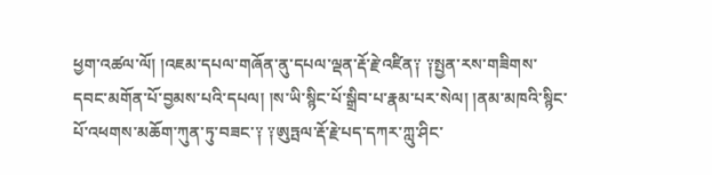ཕྱག་འཚལ་ལོ། །འཇམ་དཔལ་གཞོན་ནུ་དཔལ་ལྡན་རྡོ་རྗེ་འཛིན༑ ༑སྤྱན་རས་གཟིགས་དབང་མགོན་པོ་བྱམས་པའི་དཔལ། །ས་ཡི་སྙིང་པོ་སྒྲིབ་པ་རྣམ་པར་སེལ། །ནམ་མཁའི་སྙིང་པོ་འཕགས་མཆོག་ཀུན་ཏུ་བཟང་༑ ༑ཨུཏྤལ་རྡོ་རྗེ་པད་དཀར་ཀླུ་ཤིང་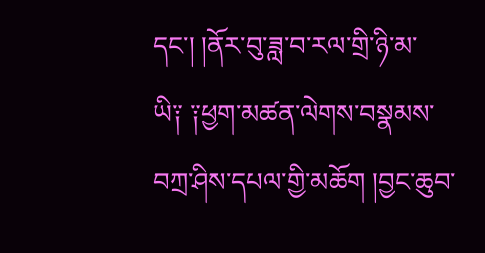དང་། །ནོར་བུ་ཟླ་བ་རལ་གྲི་ཉི་མ་ཡི༑ ༑ཕྱག་མཚན་ལེགས་བསྣམས་བཀྲ་ཤིས་དཔལ་གྱི་མཆོག །བྱང་ཆུབ་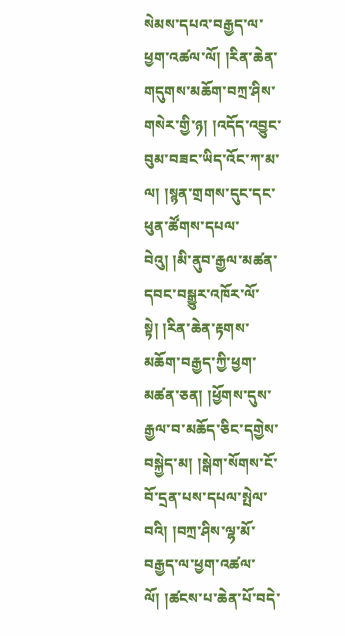སེམས་དཔའ་བརྒྱད་ལ་ཕྱག་འཚལ་ལོ། །རིན་ཆེན་གདུགས་མཆོག་བཀྲ་ཤིས་གསེར་གྱི་ཉ། །འདོད་འབྱུང་བུམ་བཟང་ཡིད་འོང་ཀ་མ་ལ། །སྙན་གྲགས་དུང་དང་ཕུན་ཚོགས་དཔལ་བེའུ། །མི་ནུབ་རྒྱལ་མཚན་དབང་བསྒྱུར་འཁོར་ལོ་སྟེ། །རིན་ཆེན་རྟགས་མཆོག་བརྒྱད་ཀྱི་ཕྱག་མཚན་ཅན། །ཕྱོགས་དུས་རྒྱལ་བ་མཆོད་ཅིང་དགྱེས་བསྐྱེད་མ། །སྒེག་སོགས་ངོ་བོ་དྲན་པས་དཔལ་སྤེལ་བའི། །བཀྲ་ཤིས་ལྷ་མོ་བརྒྱད་ལ་ཕྱག་འཚལ་ལོ། །ཚངས་པ་ཆེན་པོ་བདེ་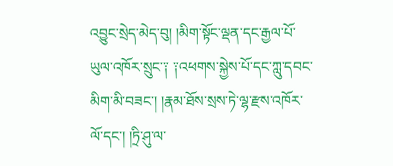འབྱུང་སྲེད་མེད་བུ། །མིག་སྟོང་ལྡན་དང་རྒྱལ་པོ་ཡུལ་འཁོར་སྲུང་༑ ༑འཕགས་སྐྱེས་པོ་དང་ཀླུ་དབང་མིག་མི་བཟང་། །རྣམ་ཐོས་སྲས་ཏེ་ལྷ་རྫས་འཁོར་ལོ་དང་། །ཏྲི་ཤུ་ལ་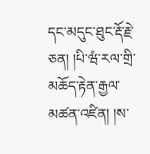དང་མདུང་ཐུང་རྡོ་རྗེ་ཅན། །པི་ཝཾ་རལ་གྲི་མཆོད་རྟེན་རྒྱལ་མཚན་འཛིན། །ས་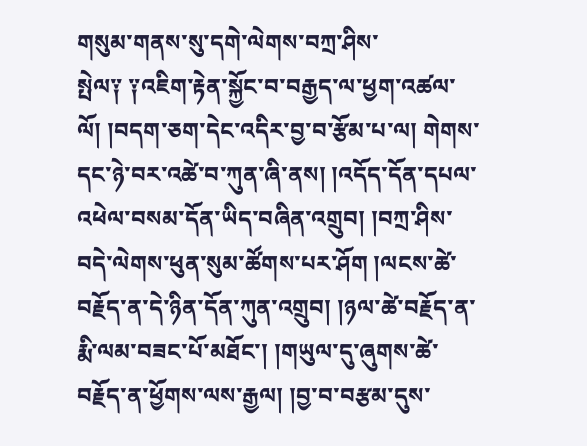གསུམ་གནས་སུ་དགེ་ལེགས་བཀྲ་ཤིས་སྤེལ༑ ༑འཇིག་རྟེན་སྐྱོང་བ་བརྒྱད་ལ་ཕྱག་འཚལ་ལོ། །བདག་ཅག་དེང་འདིར་བྱ་བ་རྩོམ་པ་ལ། གེགས་དང་ཉེ་བར་འཚེ་བ་ཀུན་ཞི་ནས། །འདོད་དོན་དཔལ་འཕེལ་བསམ་དོན་ཡིད་བཞིན་འགྲུབ། །བཀྲ་ཤིས་བདེ་ལེགས་ཕུན་སུམ་ཚོགས་པར་ཤོག །ལངས་ཚེ་བརྗོད་ན་དེ་ཉིན་དོན་ཀུན་འགྲུབ། །ཉལ་ཚེ་བརྗོད་ན་རྨི་ལམ་བཟང་པོ་མཐོང་། །གཡུལ་དུ་ཞུགས་ཚེ་བརྗོད་ན་ཕྱོགས་ལས་རྒྱལ། །བྱ་བ་བརྩམ་དུས་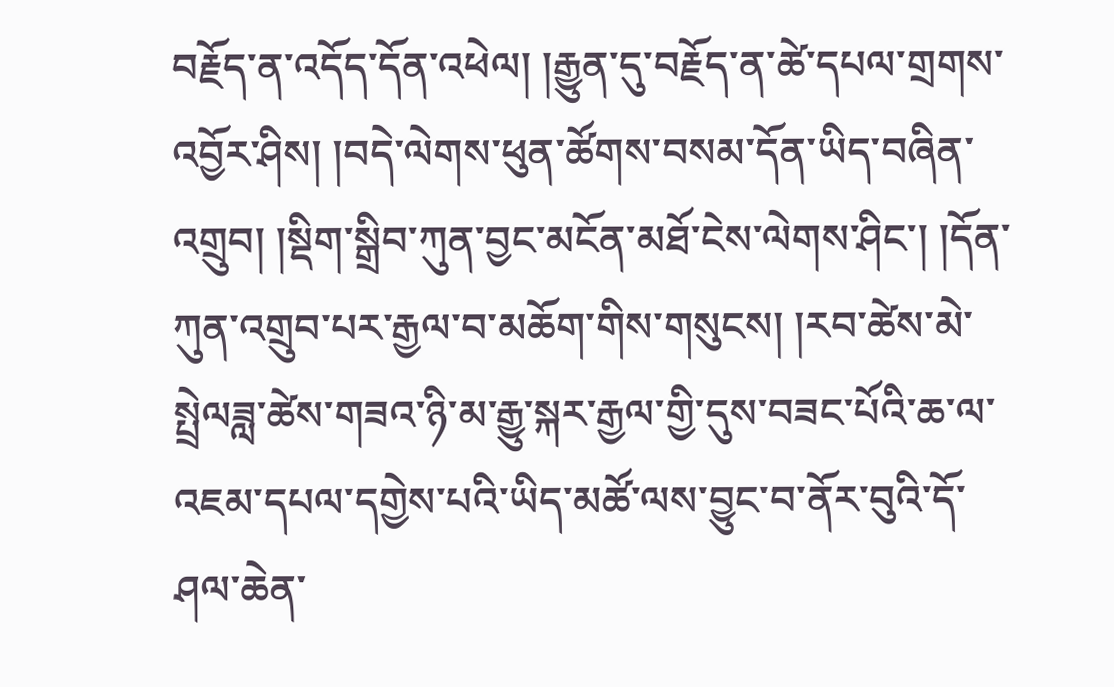བརྗོད་ན་འདོད་དོན་འཕེལ། །རྒྱུན་དུ་བརྗོད་ན་ཚེ་དཔལ་གྲགས་འབྱོར་ཤིས། །བདེ་ལེགས་ཕུན་ཚོགས་བསམ་དོན་ཡིད་བཞིན་འགྲུབ། །སྡིག་སྒྲིབ་ཀུན་བྱང་མངོན་མཐོ་ངེས་ལེགས་ཤིང་། །དོན་ཀུན་འགྲུབ་པར་རྒྱལ་བ་མཆོག་གིས་གསུངས། །རབ་ཚེས་མེ་སྤྲེལཟླ་ཚེས་གཟའ་ཉི་མ་རྒྱུ་སྐར་རྒྱལ་གྱི་དུས་བཟང་པོའི་ཆ་ལ་འཇམ་དཔལ་དགྱེས་པའི་ཡིད་མཚོ་ལས་བྱུང་བ་ནོར་བུའི་དོ་ཤལ་ཆེན་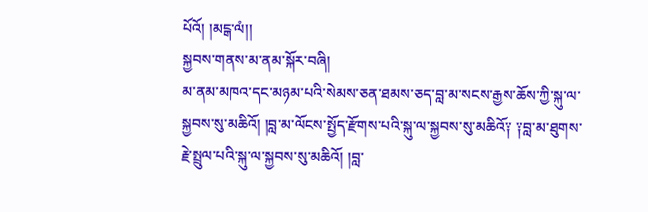པོའོ། །མངྒ་ལཾ།།
སྐྱབས་གནས་མ་ནམ་སྐོར་བཞི།
མ་ནམ་མཁའ་དང་མཉམ་པའི་སེམས་ཅན་ཐམས་ཅད་བླ་མ་སངས་རྒྱས་ཆོས་ཀྱི་སྐུ་ལ་སྐྱབས་སུ་མཆིའོ། །བླ་མ་ལོངས་སྤྱོད་རྫོགས་པའི་སྐུ་ལ་སྐྱབས་སུ་མཆིའོ༑ ༑བླ་མ་ཐུགས་རྗེ་སྤྲུལ་པའི་སྐུ་ལ་སྐྱབས་སུ་མཆིའོ། །བླ་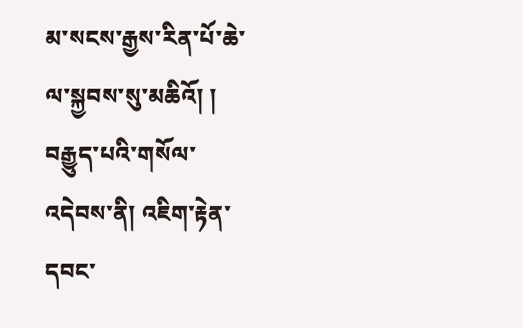མ་སངས་རྒྱས་རིན་པོ་ཆེ་ལ་སྐྱབས་སུ་མཆིའོ། །
བརྒྱུད་པའི་གསོལ་འདེབས་ནི། འཇིག་རྟེན་དབང་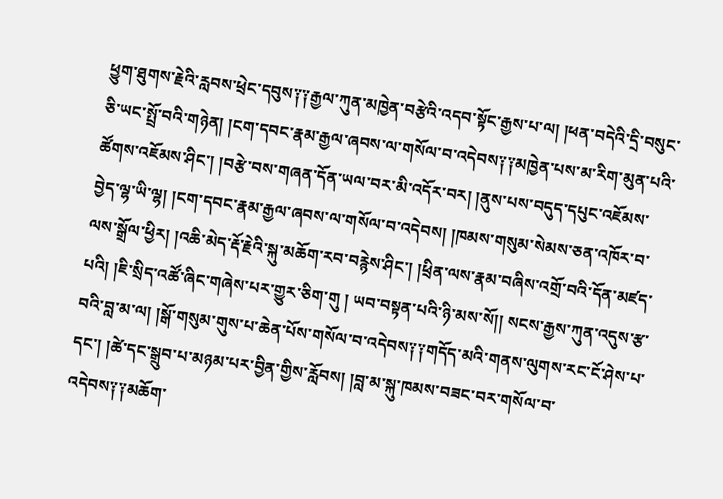ཕྱུག་ཐུགས་རྗེའི་རླབས་ཕྲེང་དབུས༑༑རྒྱལ་ཀུན་མཁྱེན་བརྩེའི་འདབ་སྟོང་རྒྱས་པ་ལ། །ཕན་བདེའི་དྲི་བསུང་ཅི་ཡང་སྤྲོ་བའི་གཉེན། །ངག་དབང་རྣམ་རྒྱལ་ཞབས་ལ་གསོལ་བ་འདེབས༑༑མཁྱེན་པས་མ་རིག་མུན་པའི་ཚོགས་འཇོམས་ཤིང་། །བརྩེ་བས་གཞན་དོན་ཡལ་བར་མི་འདོར་བར། །ནུས་པས་བདུད་དཔུང་འཇོམས་བྱེད་ལྷ་ཡི་ལྷ། །ངག་དབང་རྣམ་རྒྱལ་ཞབས་ལ་གསོལ་བ་འདེབས། །ཁམས་གསུམ་སེམས་ཅན་འཁོར་བ་ལས་སྒྲོལ་ཕྱིར། །འཆི་མེད་རྡོ་རྗེའི་སྐུ་མཆོག་རབ་བརྙེས་ཤིང་། །ཕྲིན་ལས་རྣམ་བཞིས་འགྲོ་བའི་དོན་མཛད་པའི། །ཇི་སྲིད་འཚོ་ཞིང་གཞེས་པར་གྱུར་ཅིག་གུ ། ཡབ་བསྟན་པའི་ཉི་མས་སོ།། སངས་རྒྱས་ཀུན་འདུས་རྩ་བའི་བླ་མ་ལ། །སྒོ་གསུམ་གུས་པ་ཆེན་པོས་གསོལ་བ་འདེབས༑༑གདོད་མའི་གནས་ལུགས་རང་ངོ་ཤེས་པ་དང་། །ཚེ་དང་སྒྲུབ་པ་མཉམ་པར་བྱིན་གྱིས་རློབས། །བླ་མ་སྐུ་ཁམས་བཟང་བར་གསོལ་བ་འདེབས༑༑མཆོག་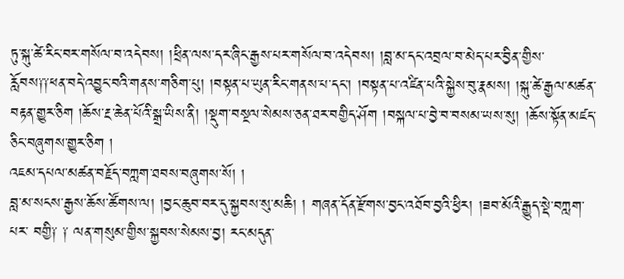ཏུ་སྐུ་ཚེ་རིང་བར་གསོལ་བ་འདེབས། །ཕྲིན་ལས་དར་ཞིང་རྒྱས་པར་གསོལ་བ་འདེབས། །བླ་མ་དང་འབྲལ་བ་མེད་པར་བྱིན་གྱིས་རློབས༑༑ཕན་བདེ་འབྱུང་བའི་གནས་གཅིག་པུ། །བསྟན་པ་ཡུན་རིང་གནས་པ་དང་། །བསྟན་པ་འཛིན་པའི་སྐྱེས་བུ་རྣམས། །སྐུ་ཚེ་རྒྱལ་མཚན་བརྟན་གྱུར་ཅིག །ཆོས་རྔ་ཆེན་པོའི་སྒྲ་ཡིས་ནི། །སྡུག་བསྔལ་སེམས་ཅན་ཐར་བགྱིད་ཤོག །བསྐལ་པ་བྱེ་བ་བསམ་ཡས་སུ། །ཆོས་སྟོན་མཛད་ཅིང་བཞུགས་གྱུར་ཅིག །
འཇམ་དཔལ་མཚན་བརྗོད་བཀླག་ཐབས་བཞུགས་སོ། །
བླ་མ་སངས་རྒྱས་ཆོས་ཚོགས་ལ། །བྱང་ཆུབ་བར་དུ་སྐྱབས་སུ་མཆི། ། གཞན་དོན་རྫོགས་བྱང་འཐོབ་བྱའི་ཕྱིར། །ཟབ་མོའི་རྒྱུད་སྡེ་བཀླག་པར་ བགྱི༑ ༑ ལན་གསུམ་གྱིས་སྐྱབས་སེམས་བྱ། རང་མདུན་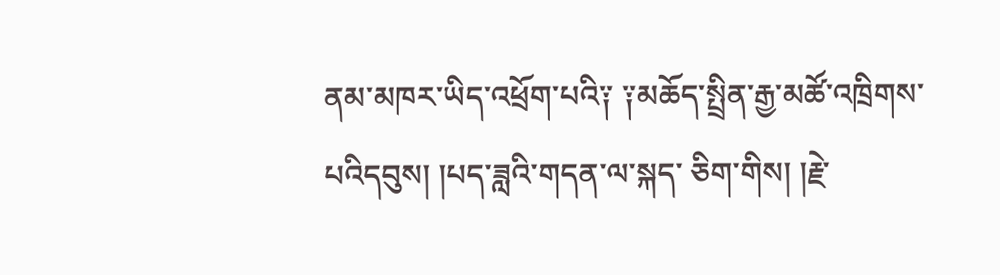ནམ་མཁར་ཡིད་འཕྲོག་པའི༑ ༑མཆོད་སྤྲིན་རྒྱ་མཚོ་འཁྲིགས་པའིདབུས། །པད་ཟླའི་གདན་ལ་སྐད་ ཅིག་གིས། །རྗེ་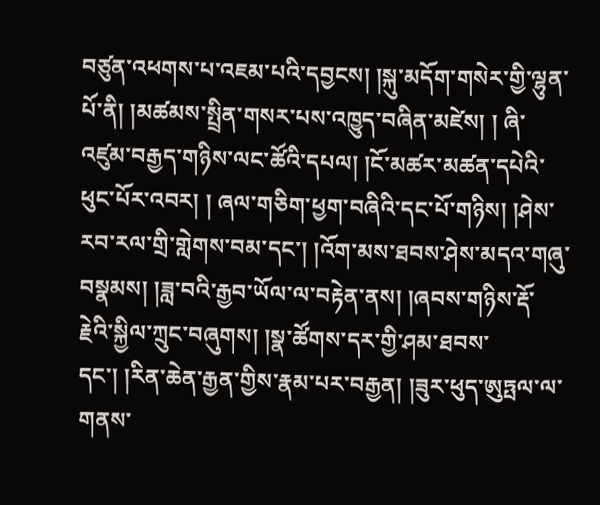བཙུན་འཕགས་པ་འཇམ་པའི་དབྱངས། །སྐུ་མདོག་གསེར་གྱི་ལྷུན་པོ་ནི། །མཚམས་སྤྲིན་གསར་པས་འཁྱུད་བཞིན་མཛེས། ། ཞི་འཛུམ་བརྒྱད་གཉིས་ལང་ཚོའི་དཔལ། །ངོ་མཚར་མཚན་དཔེའི་ཕུང་པོར་འབར། ། ཞལ་གཅིག་ཕྱག་བཞིའི་དང་པོ་གཉིས། །ཤེས་རབ་རལ་གྲི་གླེགས་བམ་དང་། །འོག་མས་ཐབས་ཤེས་མདའ་གཞུ་བསྣམས། །ཟླ་བའི་རྒྱབ་ཡོལ་ལ་བརྟེན་ནས། །ཞབས་གཉིས་རྡོ་རྗེའི་སྐྱིལ་ཀྲུང་བཞུགས། །སྣ་ཚོགས་དར་གྱི་ཤམ་ཐབས་དང་། །རིན་ཆེན་རྒྱན་གྱིས་རྣམ་པར་བརྒྱན། །ཟུར་ཕུད་ཨུཏྤལ་ལ་གནས་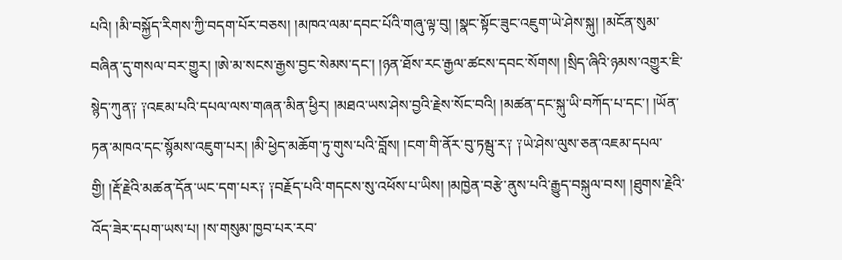པའི། །མི་བསྐྱོད་རིགས་ཀྱི་བདག་པོར་བཅས། །མཁའ་ལམ་དབང་པོའི་གཞུ་ལྟ་བུ། །སྣང་སྟོང་ཟུང་འཇུག་ཡེ་ཤེས་སྐུ། །མངོན་སུམ་བཞིན་དུ་གསལ་བར་གྱུར། །ཨེ་མ་སངས་རྒྱས་བྱང་སེམས་དང་། །ཉན་ཐོས་རང་རྒྱལ་ཚངས་དབང་སོགས། །སྲིད་ཞིའི་ཉམས་འགྱུར་ཇི་སྙེད་ཀུན༑ ༑འཇམ་པའི་དཔལ་ལས་གཞན་མིན་ཕྱིར། །མཐའ་ཡས་ཤེས་བྱའི་རྗེས་སོང་བའི། །མཚན་དང་སྐུ་ཡི་བཀོད་པ་དང་། །ཡོན་ཏན་མཁའ་དང་སྙོམས་འཇུག་པར། །མི་ཕྱེད་མཆོག་ཏུ་གུས་པའི་བློས། །ངག་གི་ནོར་བུ་ཏམྦུ་ར༑ ༑ཡེ་ཤེས་ལུས་ཅན་འཇམ་དཔལ་གྱི། །རྡོ་རྗེའི་མཚན་དོན་ཡང་དག་པར༑ ༑བརྗོད་པའི་གདངས་སུ་འཕོས་པ་ཡིས། །མཁྱེན་བརྩེ་ནུས་པའི་རྒྱུད་བསྐུལ་བས། །ཐུགས་རྗེའི་འོད་ཟེར་དཔག་ཡས་པ། །ས་གསུམ་ཁྱབ་པར་རབ་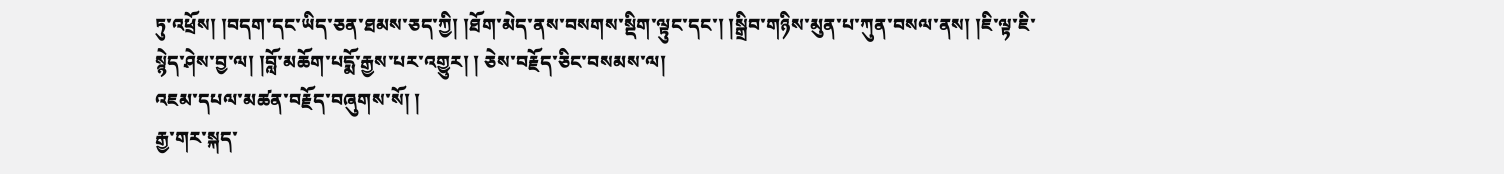ཏུ་འཕྲོས། །བདག་དང་ཡིད་ཅན་ཐམས་ཅད་ཀྱི། །ཐོག་མེད་ནས་བསགས་སྡིག་ལྟུང་དང་། །སྒྲིབ་གཉིས་མུན་པ་ཀུན་བསལ་ནས། །ཇི་ལྟ་ཇི་སྙེད་ཤེས་བྱ་ལ། །བློ་མཆོག་པདྨོ་རྒྱས་པར་འགྱུར། ། ཅེས་བརྗོད་ཅིང་བསམས་ལ།
འཇམ་དཔལ་མཚན་བརྗོད་བཞུགས་སོ། །
རྒྱ་གར་སྐད་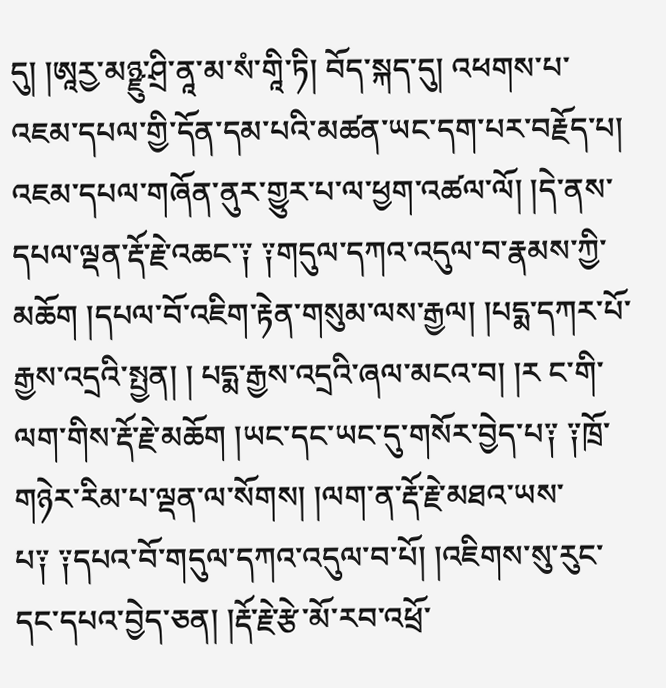དུ། །ཨཱརྱ་མཉྫུ་ཤྲི་ནཱ་མ་སཾ་གཱི་ཏི། བོད་སྐད་དུ། འཕགས་པ་འཇམ་དཔལ་གྱི་དོན་དམ་པའི་མཚན་ཡང་དག་པར་བརྗོད་པ། འཇམ་དཔལ་གཞོན་ནུར་གྱུར་པ་ལ་ཕྱག་འཚལ་ལོ། །དེ་ནས་དཔལ་ལྡན་རྡོ་རྗེ་འཆང་༑ ༑གདུལ་དཀའ་འདུལ་བ་རྣམས་ཀྱི་མཆོག །དཔལ་བོ་འཇིག་རྟེན་གསུམ་ལས་རྒྱལ། །པདྨ་དཀར་པོ་རྒྱས་འདྲའི་སྤྱན། ། པདྨ་རྒྱས་འདྲའི་ཞལ་མངའ་བ། །ར ང་གི་ལག་གིས་རྡོ་རྗེ་མཆོག །ཡང་དང་ཡང་དུ་གསོར་བྱེད་པ༑ ༑ཁྲོ་གཉེར་རིམ་པ་ལྡན་ལ་སོགས། །ལག་ན་རྡོ་རྗེ་མཐའ་ཡས་པ༑ ༑དཔའ་བོ་གདུལ་དཀའ་འདུལ་བ་པོ། །འཇིགས་སུ་རུང་དང་དཔའ་བྱེད་ཅན། །རྡོ་རྗེ་རྩེ་མོ་རབ་འཕྲོ་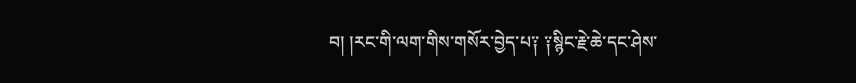བ། །རང་གི་ལག་གིས་གསོར་བྱེད་པ༑ ༑སྙིང་རྗེ་ཆེ་དང་ཤེས་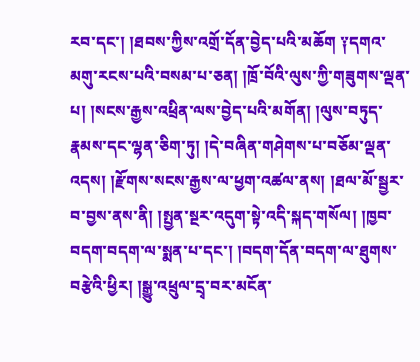རབ་དང་། །ཐབས་ཀྱིས་འགྲོ་དོན་བྱེད་པའི་མཆོག ༑དགའ་མགུ་རངས་པའི་བསམ་པ་ཅན། །ཁྲོ་བོའི་ལུས་ཀྱི་གཟུགས་ལྡན་པ། །སངས་རྒྱས་འཕྲིན་ལས་བྱེད་པའི་མགོན། །ལུས་བཏུད་རྣམས་དང་ལྷན་ཅིག་ཏུ། །དེ་བཞིན་གཤེགས་པ་བཅོམ་ལྡན་འདས། །རྫོགས་སངས་རྒྱས་ལ་ཕྱག་འཚལ་ནས། །ཐལ་མོ་སྦྱར་བ་བྱས་ནས་ནི། །སྤྱན་སྔར་འདུག་སྟེ་འདི་སྐད་གསོལ། །ཁྱབ་བདག་བདག་ལ་སྨན་པ་དང་། །བདག་དོན་བདག་ལ་ཐུགས་བརྩེའི་ཕྱིར། །སྒྱུ་འཕྲུལ་དྲྭ་བར་མངོན་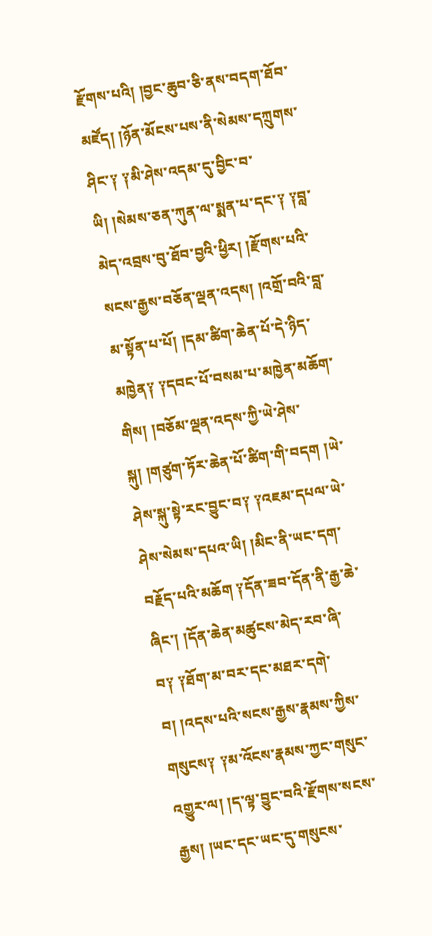རྫོགས་པའི། །བྱང་ཆུབ་ཅི་ནས་བདག་ཐོབ་མཛོད། །ཉོན་མོངས་པས་ནི་སེམས་དཀྲུགས་ཤིང་༑ ༑མི་ཤེས་འདམ་དུ་བྱིང་བ་ཡི། །སེམས་ཅན་ཀུན་ལ་སྨན་པ་དང་༑ ༑བླ་མེད་འབྲས་བུ་ཐོབ་བྱའི་ཕྱིར། །རྫོགས་པའི་སངས་རྒྱས་བཅོན་ལྡན་འདས། །འགྲོ་བའི་བླ་མ་སྟོན་པ་པོ། །དམ་ཚིག་ཆེན་པོ་དེ་ཉིད་མཁྱེན༑ ༑དབང་པོ་བསམ་པ་མཁྱེན་མཆོག་གིས། །བཅོམ་ལྡན་འདས་ཀྱི་ཡེ་ཤེས་སྐུ། །གཙུག་ཏོར་ཆེན་པོ་ཚིག་གི་བདག །ཡེ་ཤེས་སྐུ་སྟེ་རང་བྱུང་བ༑ ༑འཇམ་དཔལ་ཡེ་ཤེས་སེམས་དཔའ་ཡི། །མིང་ནི་ཡང་དག་བརྗོད་པའི་མཆོག ༑དོན་ཟབ་དོན་ནི་རྒྱ་ཆེ་ཞིང་། །དོན་ཆེན་མཚུངས་མེད་རབ་ཞི་བ༑ ༑ཐོག་མ་བར་དང་མཐར་དགེ་བ། །འདས་པའི་སངས་རྒྱས་རྣམས་ཀྱིས་གསུངས༑ ༑མ་འོངས་རྣམས་ཀྱང་གསུང་འགྱུར་ལ། །ད་ལྟ་བྱུང་བའི་རྫོགས་སངས་རྒྱས། །ཡང་དང་ཡང་དུ་གསུངས་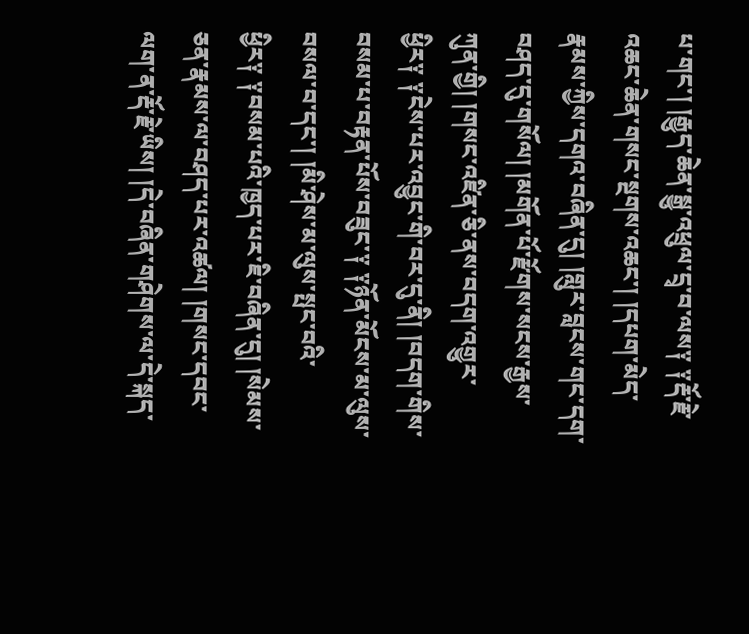པ་གང་། །རྒྱུད་ཆེན་སྒྱུ་འཕྲུལ་དྲྭ་བ་ལས༑ ༑རྡོ་རྗེ་འཆང་ཆེན་གསང་སྔགས་འཆང་། །དཔག་མེད་རྣམས་ཀྱིས་དགའ་བཞིན་དུ། །གླུར་བླངས་གང་དག་བཤད་དུ་གསོལ། །མགོན་པོ་རྫོགས་སངས་རྒྱས་ཀུན་གྱི། །གསང་འཛིན་ཅི་ནས་བདག་འགྱུར་ཕྱིར༑ ༑ངེས་པར་འབྱུང་གི་བར་དུ་ནི། །བདག་གིས་བསམ་པ་བརྟན་པོས་བཟུང་༑ ༑ཉོན་མོངས་མ་ལུས་བསལ་བ་དང་། །མི་ཤེས་མ་ལུས་སྤང་བའི་ཕྱིར༑ ༑བསམ་པའི་ཁྱད་པར་ཇི་བཞིན་དུ། །སེམས་ཅན་རྣམས་ལ་བཤད་པར་འཚལ། །གསང་དབང་ལག་ན་རྡོ་རྗེ་ཡིས། །དེ་བཞིན་གཤེགས་ལ་དེ་སྐད་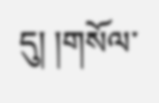དུ། །གསོལ་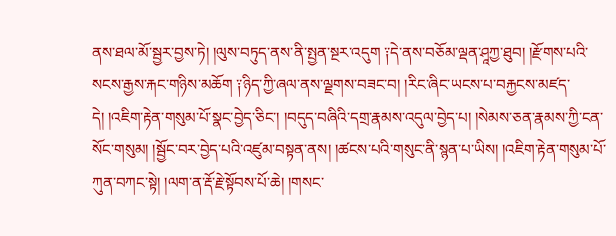ནས་ཐལ་མོ་སྦྱར་བྱས་ཏེ། །ལུས་བཏུད་ནས་ནི་སྤྱན་སྔར་འདུག ༑དེ་ནས་བཅོམ་ལྡན་ཤཱཀྱ་ཐུབ། །རྫོགས་པའི་སངས་རྒྱས་རྐང་གཉིས་མཆོག ༑ཉིད་ཀྱི་ཞལ་ནས་ལྗགས་བཟང་བ། །རིང་ཞིང་ཡངས་པ་བརྐྱངས་མཛད་དེ། །འཇིག་རྟེན་གསུམ་པོ་སྣང་བྱེད་ཅིང་། །བདུད་བཞིའི་དགྲ་རྣམས་འདུལ་བྱེད་པ། །སེམས་ཅན་རྣམས་ཀྱི་ངན་སོང་གསུམ། །སྦྱོང་བར་བྱེད་པའི་འཛུམ་བསྟན་ནས། །ཚངས་པའི་གསུང་ནི་སྙན་པ་ཡིས། །འཇིག་རྟེན་གསུམ་པོ་ཀུན་བཀང་སྟེ། །ལག་ན་རྡོ་རྗེ་སྟོབས་པོ་ཆེ། །གསང་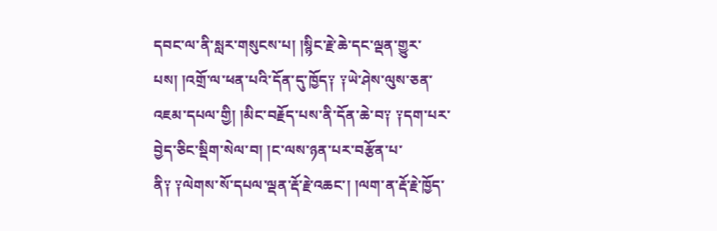དབང་ལ་ནི་སླར་གསུངས་པ། །སྙིང་རྗེ་ཆེ་དང་ལྡན་གྱུར་པས། །འགྲོ་ལ་ཕན་པའི་དོན་དུ་ཁྱོད༑ ༑ཡེ་ཤེས་ལུས་ཅན་འཇམ་དཔལ་གྱི། །མིང་བརྗོད་པས་ནི་དོན་ཆེ་བ༑ ༑དག་པར་བྱེད་ཅིང་སྡིག་སེལ་བ། །ང་ལས་ཉན་པར་བརྩོན་པ་ནི༑ ༑ལེགས་སོ་དཔལ་ལྡན་རྡོ་རྗེ་འཆང་། །ལག་ན་རྡོ་རྗེ་ཁྱོད་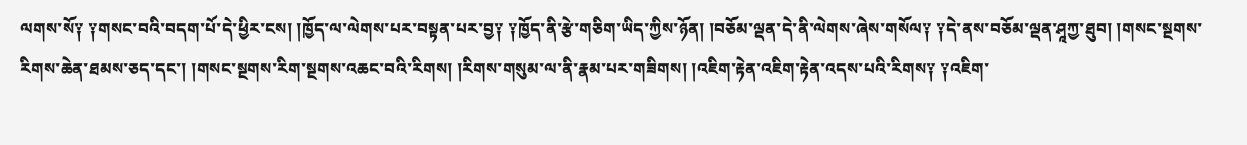ལགས་སོ༑ ༑གསང་བའི་བདག་པོ་དེ་ཕྱིར་ངས། །ཁྱོད་ལ་ལེགས་པར་བསྟན་པར་བྱ༑ ༑ཁྱོད་ནི་རྩེ་གཅིག་ཡིད་ཀྱིས་ཉོན། །བཅོམ་ལྡན་དེ་ནི་ལེགས་ཞེས་གསོལ༑ ༑དེ་ནས་བཅོམ་ལྡན་ཤཱཀྱ་ཐུབ། །གསང་སྔགས་རིགས་ཆེན་ཐམས་ཅད་དང་། །གསང་སྔགས་རིག་སྔགས་འཆང་བའི་རིགས། །རིགས་གསུམ་ལ་ནི་རྣམ་པར་གཟིགས། །འཇིག་རྟེན་འཇིག་རྟེན་འདས་པའི་རིགས༑ ༑འཇིག་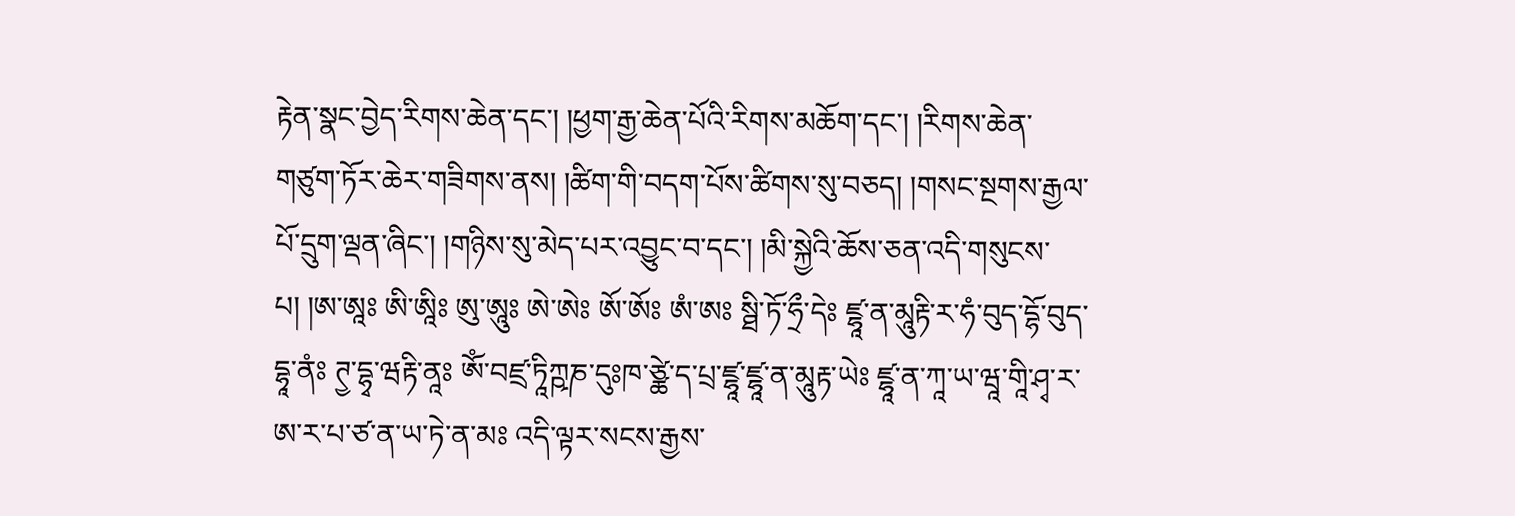རྟེན་སྣང་བྱེད་རིགས་ཆེན་དང་། །ཕྱག་རྒྱ་ཆེན་པོའི་རིགས་མཆོག་དང་། །རིགས་ཆེན་གཙུག་ཏོར་ཆེར་གཟིགས་ནས། །ཚིག་གི་བདག་པོས་ཚིགས་སུ་བཅད། །གསང་སྔགས་རྒྱལ་པོ་དྲུག་ལྡན་ཞིང་། །གཉིས་སུ་མེད་པར་འབྱུང་བ་དང་། །མི་སྐྱེའི་ཆོས་ཅན་འདི་གསུངས་པ། །ཨ་ཨཱཿ ཨི་ཨཱིཿ ཨུ་ཨཱུཿ ཨེ་ཨེཿ ཨོ་ཨོཿ ཨཾ་ཨཿ སྠི་ཏོ་ཧྲྀ་དེཿ ཛྷཱ་ན་མཱུརྟི་ར་ཧཾ་བུད་དྷོ་བུད་དྷཱ་ནཾཿ ཊྱ་དྷྭ་ཝརྟི་ནཱཿ ཨོཾ་བཛྲ་ཏཱིཀྵཎ་དུཿཁ་ཙྪེ་ད་པྲ་ཛྷཱ་ཛྷཱ་ན་མཱུརྟ་ཡེཿ ཛྷཱ་ན་ཀཱ་ཡ་ཝཱ་གཱི་ཤྭ་ར་ཨ་ར་པ་ཙ་ན་ཡ་ཏེ་ན་མཿ འདི་ལྟར་སངས་རྒྱས་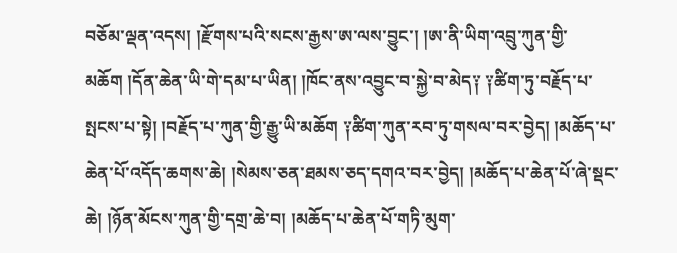བཅོམ་ལྡན་འདས། །རྫོགས་པའི་སངས་རྒྱས་ཨ་ལས་བྱུང་། །ཨ་ནི་ཡིག་འབྲུ་ཀུན་གྱི་མཆོག །དོན་ཆེན་ཡི་གེ་དམ་པ་ཡིན། །ཁོང་ནས་འབྱུང་བ་སྐྱེ་བ་མེད༑ ༑ཚིག་ཏུ་བརྗོད་པ་སྤངས་པ་སྟེ། །བརྗོད་པ་ཀུན་གྱི་རྒྱུ་ཡི་མཆོག ༑ཚིག་ཀུན་རབ་ཏུ་གསལ་བར་བྱེད། །མཆོད་པ་ཆེན་པོ་འདོད་ཆགས་ཆེ། །སེམས་ཅན་ཐམས་ཅད་དགའ་བར་བྱེད། །མཆོད་པ་ཆེན་པོ་ཞེ་སྡང་ཆེ། །ཉོན་མོངས་ཀུན་གྱི་དགྲ་ཆེ་བ། །མཆོད་པ་ཆེན་པོ་གཏི་མུག་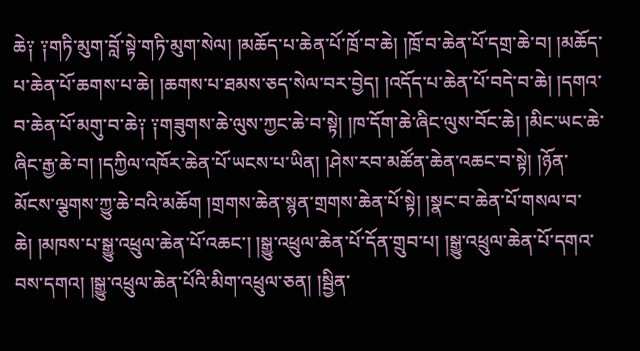ཆེ༑ ༑གཏི་མུག་བློ་སྟེ་གཏི་མུག་སེལ། །མཆོད་པ་ཆེན་པོ་ཁྲོ་བ་ཆེ། །ཁྲོ་བ་ཆེན་པོ་དགྲ་ཆེ་བ། །མཆོད་པ་ཆེན་པོ་ཆགས་པ་ཆེ། །ཆགས་པ་ཐམས་ཅད་སེལ་བར་བྱེད། །འདོད་པ་ཆེན་པོ་བདེ་བ་ཆེ། །དགའ་བ་ཆེན་པོ་མགུ་བ་ཆེ༑ ༑གཟུགས་ཆེ་ལུས་ཀྱང་ཆེ་བ་སྟེ། །ཁ་དོག་ཆེ་ཞིང་ལུས་བོང་ཆེ། །མིང་ཡང་ཆེ་ཞིང་རྒྱ་ཆེ་བ། །དཀྱིལ་འཁོར་ཆེན་པོ་ཡངས་པ་ཡིན། །ཤེས་རབ་མཚོན་ཆེན་འཆང་བ་སྟེ། །ཉོན་མོངས་ལྕགས་ཀྱུ་ཆེ་བའི་མཆོག །གྲགས་ཆེན་སྙན་གྲགས་ཆེན་པོ་སྟེ། །སྣང་བ་ཆེན་པོ་གསལ་བ་ཆེ། །མཁས་པ་སྒྱུ་འཕྲུལ་ཆེན་པོ་འཆང་། །སྒྱུ་འཕྲུལ་ཆེན་པོ་དོན་གྲུབ་པ། །སྒྱུ་འཕྲུལ་ཆེན་པོ་དགའ་བས་དགའ། །སྒྱུ་འཕྲུལ་ཆེན་པོའི་མིག་འཕྲུལ་ཅན། །སྦྱིན་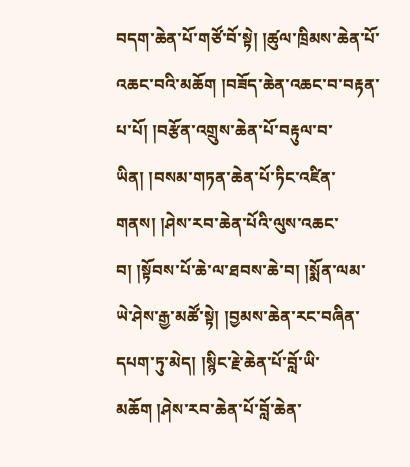བདག་ཆེན་པོ་གཙོ་བོ་སྟེ། །ཚུལ་ཁྲིམས་ཆེན་པོ་འཆང་བའི་མཆོག །བཟོད་ཆེན་འཆང་བ་བརྟན་པ་པོ། །བརྩོན་འགྲུས་ཆེན་པོ་བརྟུལ་བ་ཡིན། །བསམ་གཏན་ཆེན་པོ་ཏིང་འཛིན་གནས། །ཤེས་རབ་ཆེན་པོའི་ལུས་འཆང་བ། །སྟོབས་པོ་ཆེ་ལ་ཐབས་ཆེ་བ། །སྨོན་ལམ་ཡེ་ཤེས་རྒྱ་མཚོ་སྟེ། །བྱམས་ཆེན་རང་བཞིན་དཔག་ཏུ་མེད། །སྙིང་རྗེ་ཆེན་པོ་བློ་ཡི་མཆོག །ཤེས་རབ་ཆེན་པོ་བློ་ཆེན་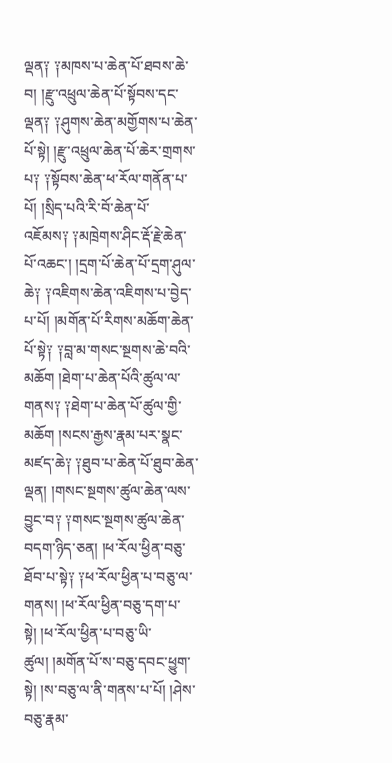ལྡན༑ ༑མཁས་པ་ཆེན་པོ་ཐབས་ཆེ་བ། །རྫུ་འཕྲུལ་ཆེན་པོ་སྟོབས་དང་ལྡན༑ ༑ཤུགས་ཆེན་མགྱོགས་པ་ཆེན་པོ་སྟེ། །རྫུ་འཕྲུལ་ཆེན་པོ་ཆེར་གྲགས་པ༑ ༑སྟོབས་ཆེན་ཕ་རོལ་གནོན་པ་པོ། །སྲིད་པའི་རི་བོ་ཆེན་པོ་འཇོམས༑ ༑མཁྲེགས་ཤིང་རྡོ་རྗེ་ཆེན་པོ་འཆང་། །དྲག་པོ་ཆེན་པོ་དྲག་ཤུལ་ཆེ༑ ༑འཇིགས་ཆེན་འཇིགས་པ་བྱེད་པ་པོ། །མགོན་པོ་རིགས་མཆོག་ཆེན་པོ་སྟེ༑ ༑བླ་མ་གསང་སྔགས་ཆེ་བའི་མཆོག །ཐེག་པ་ཆེན་པོའི་ཚུལ་ལ་གནས༑ ༑ཐེག་པ་ཆེན་པོ་ཚུལ་གྱི་མཆོག །སངས་རྒྱས་རྣམ་པར་སྣང་མཛད་ཆེ༑ ༑ཐུབ་པ་ཆེན་པོ་ཐུབ་ཆེན་ལྡན། །གསང་སྔགས་ཚུལ་ཆེན་ལས་བྱུང་བ༑ ༑གསང་སྔགས་ཚུལ་ཆེན་བདག་ཉིད་ཅན། །ཕ་རོལ་ཕྱིན་བཅུ་ཐོབ་པ་སྟེ༑ ༑ཕ་རོལ་ཕྱིན་པ་བཅུ་ལ་གནས། །ཕ་རོལ་ཕྱིན་བཅུ་དག་པ་སྟེ། །ཕ་རོལ་ཕྱིན་པ་བཅུ་ཡི་ཚུལ། །མགོན་པོ་ས་བཅུ་དབང་ཕྱུག་སྟེ། །ས་བཅུ་ལ་ནི་གནས་པ་པོ། །ཤེས་བཅུ་རྣམ་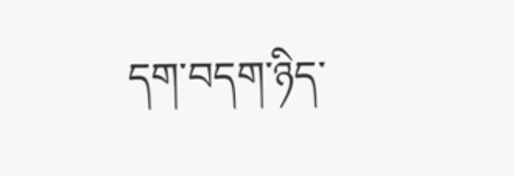དག་བདག་ཉིད་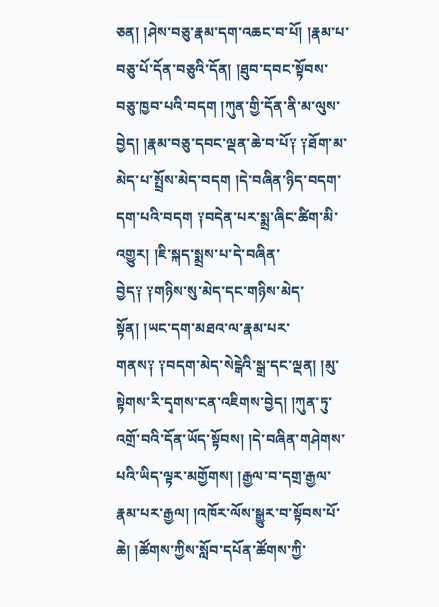ཅན། །ཤེས་བཅུ་རྣམ་དག་འཆང་བ་པོ། །རྣམ་པ་བཅུ་པོ་དོན་བཅུའི་དོན། །ཐུབ་དབང་སྟོབས་བཅུ་ཁྱབ་པའི་བདག །ཀུན་གྱི་དོན་ནི་མ་ལུས་བྱེད། །རྣམ་བཅུ་དབང་ལྡན་ཆེ་བ་པོ༑ ༑ཐོག་མ་མེད་པ་སྤྲོས་མེད་བདག །དེ་བཞིན་ཉིད་བདག་དག་པའི་བདག ༑བདེན་པར་སྨྲ་ཞིང་ཚིག་མི་འགྱུར། །ཇི་སྐད་སྨྲས་པ་དེ་བཞིན་བྱེད༑ ༑གཉིས་སུ་མེད་དང་གཉིས་མེད་སྟོན། །ཡང་དག་མཐའ་ལ་རྣམ་པར་གནས༑ ༑བདག་མེད་སེངྒེའི་སྒྲ་དང་ལྡན། །མུ་སྟེགས་རི་དྭགས་ངན་འཇིགས་བྱེད། །ཀུན་ཏུ་འགྲོ་བའི་དོན་ཡོད་སྟོབས། །དེ་བཞིན་གཤེགས་པའི་ཡིད་ལྟར་མགྱོགས། །རྒྱལ་བ་དགྲ་རྒྱལ་རྣམ་པར་རྒྱལ། །འཁོར་ལོས་སྒྱུར་བ་སྟོབས་པོ་ཆེ། །ཚོགས་ཀྱིས་སློབ་དཔོན་ཚོགས་ཀྱི་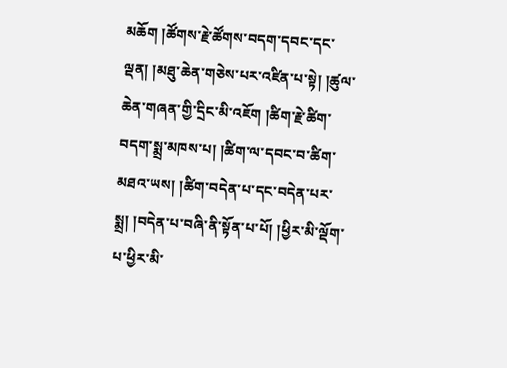མཆོག །ཚོགས་རྗེ་ཚོགས་བདག་དབང་དང་ལྡན། །མཐུ་ཆེན་གཅེས་པར་འཛིན་པ་སྟེ། །ཚུལ་ཆེན་གཞན་གྱི་དྲིང་མི་འཇོག །ཚིག་རྗེ་ཚིག་བདག་སྨྲ་མཁས་པ། །ཚིག་ལ་དབང་བ་ཚིག་མཐའ་ཡས། །ཚིག་བདེན་པ་དང་བདེན་པར་སྨྲ། །བདེན་པ་བཞི་ནི་སྟོན་པ་པོ། །ཕྱིར་མི་ལྡོག་པ་ཕྱིར་མི་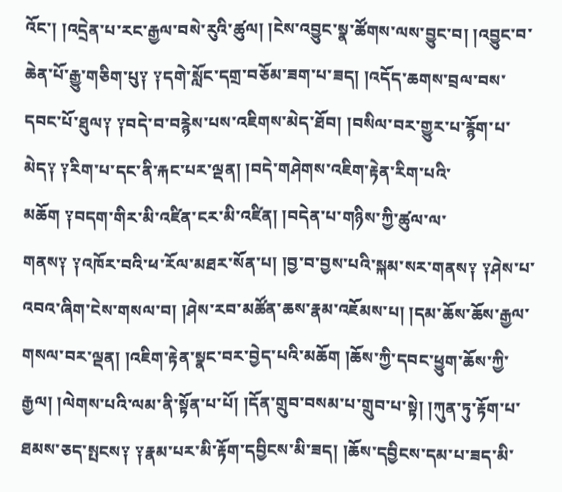འོང་། །འདྲེན་པ་རང་རྒྱལ་བསེ་རུའི་ཚུལ། །ངེས་འབྱུང་སྣ་ཚོགས་ལས་བྱུང་བ། །འབྱུང་བ་ཆེན་པོ་རྒྱུ་གཅིག་པུ༑ ༑དགེ་སློང་དགྲ་བཅོམ་ཟག་པ་ཟད། །འདོད་ཆགས་བྲལ་བས་དབང་པོ་ཐུལ༑ ༑བདེ་བ་བརྙེས་པས་འཇིགས་མེད་ཐོབ། །བསིལ་བར་གྱུར་པ་རྙོག་པ་མེད༑ ༑རིག་པ་དང་ནི་རྐང་པར་ལྡན། །བདེ་གཤེགས་འཇིག་རྟེན་རིག་པའི་མཆོག ༑བདག་གིར་མི་འཛིན་ངར་མི་འཛིན། །བདེན་པ་གཉིས་ཀྱི་ཚུལ་ལ་གནས༑ ༑འཁོར་བའི་ཕ་རོལ་མཐར་སོན་པ། །བྱ་བ་བྱས་པའི་སྐམ་སར་གནས༑ ༑ཤེས་པ་འབའ་ཞིག་ངེས་གསལ་བ། །ཤེས་རབ་མཚོན་ཆས་རྣམ་འཇོམས་པ། །དམ་ཆོས་ཆོས་རྒྱལ་གསལ་བར་ལྡན། །འཇིག་རྟེན་སྣང་བར་བྱེད་པའི་མཆོག །ཆོས་ཀྱི་དབང་ཕྱུག་ཆོས་ཀྱི་རྒྱལ། །ལེགས་པའི་ལམ་ནི་སྟོན་པ་པོ། །དོན་གྲུབ་བསམ་པ་གྲུབ་པ་སྟེ། །ཀུན་ཏུ་རྟོག་པ་ཐམས་ཅད་སྤངས༑ ༑རྣམ་པར་མི་རྟོག་དབྱིངས་མི་ཟད། །ཆོས་དབྱིངས་དམ་པ་ཟད་མི་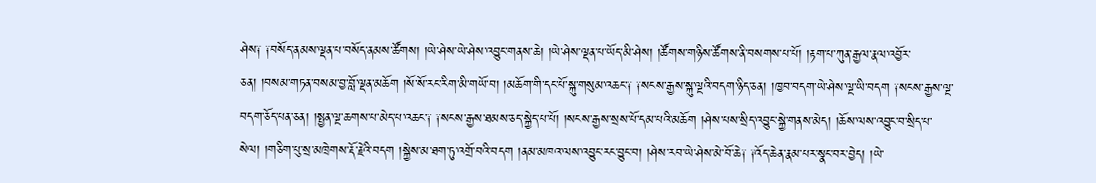ཤེས༑ ༑བསོད་ནམས་ལྡན་པ་བསོད་ནམས་ཚོགས། །ཡེ་ཤེས་ཡེ་ཤེས་འབྱུང་གནས་ཆེ། །ཡེ་ཤེས་ལྡན་པ་ཡོད་མི་ཤེས། །ཚོགས་གཉིས་ཚོགས་ནི་བསགས་པ་པོ། །རྟག་པ་ཀུན་རྒྱལ་རྣལ་འབྱོར་ཅན། །བསམ་གཏན་བསམ་བྱ་བློ་ལྡན་མཆོག །སོ་སོ་རང་རིག་མི་གཡོ་བ། །མཆོག་གི་དང་པོ་སྐུ་གསུམ་འཆང་༑ ༑སངས་རྒྱས་སྐུ་ལྔའི་བདག་ཉིད་ཅན། །ཁྱབ་བདག་ཡེ་ཤེས་ལྔ་ཡི་བདག ༑སངས་རྒྱས་ལྔ་བདག་ཅོད་པན་ཅན། །སྤྱན་ལྔ་ཆགས་པ་མེད་པ་འཆང་༑ ༑སངས་རྒྱས་ཐམས་ཅད་སྐྱེད་པ་པོ། །སངས་རྒྱས་སྲས་པོ་དམ་པའི་མཆོག །ཤེས་པས་སྲིད་འབྱུང་སྐྱེ་གནས་མེད། །ཆོས་ལས་འབྱུང་བ་སྲིད་པ་སེལ། །གཅིག་པུ་སྲ་མཁྲེགས་རྡོ་རྗེའི་བདག །སྐྱེས་མ་ཐག་ཏུ་འགྲོ་བའི་བདག །ནམ་མཁའ་ལས་འབྱུང་རང་བྱུང་བ། །ཤེས་རབ་ཡེ་ཤེས་མེ་བོ་ཆེ༑ ༑འོད་ཆེན་རྣམ་པར་སྣང་བར་བྱེད། །ཡེ་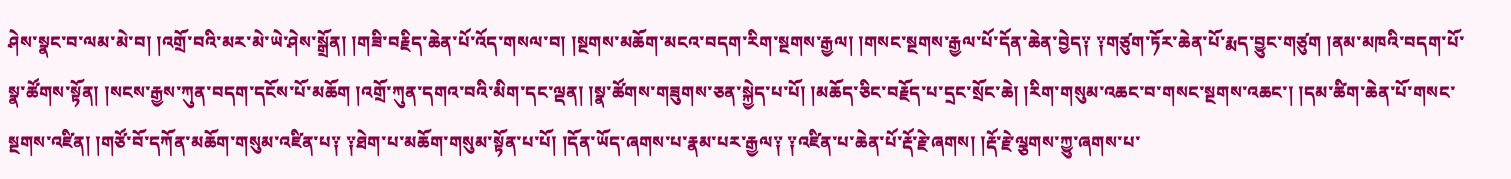ཤེས་སྣང་བ་ལམ་མེ་བ། །འགྲོ་བའི་མར་མེ་ཡེ་ཤེས་སྒྲོན། །གཟི་བརྗིད་ཆེན་པོ་འོད་གསལ་བ། །སྔགས་མཆོག་མངའ་བདག་རིག་སྔགས་རྒྱལ། །གསང་སྔགས་རྒྱལ་པོ་དོན་ཆེན་བྱེད༑ ༑གཙུག་ཏོར་ཆེན་པོ་རྨད་བྱུང་གཙུག །ནམ་མཁའི་བདག་པོ་སྣ་ཚོགས་སྟོན། །སངས་རྒྱས་ཀུན་བདག་དངོས་པོ་མཆོག །འགྲོ་ཀུན་དགའ་བའི་མིག་དང་ལྡན། །སྣ་ཚོགས་གཟུགས་ཅན་སྐྱེད་པ་པོ། །མཆོད་ཅིང་བརྗོད་པ་དྲང་སྲོང་ཆེ། །རིག་གསུམ་འཆང་བ་གསང་སྔགས་འཆང་། །དམ་ཚིག་ཆེན་པོ་གསང་སྔགས་འཛིན། །གཙོ་བོ་དཀོན་མཆོག་གསུམ་འཛིན་པ༑ ༑ཐེག་པ་མཆོག་གསུམ་སྟོན་པ་པོ། །དོན་ཡོད་ཞགས་པ་རྣམ་པར་རྒྱལ༑ ༑འཛིན་པ་ཆེན་པོ་རྡོ་རྗེ་ཞགས། །རྡོ་རྗེ་ལྕགས་ཀྱུ་ཞགས་པ་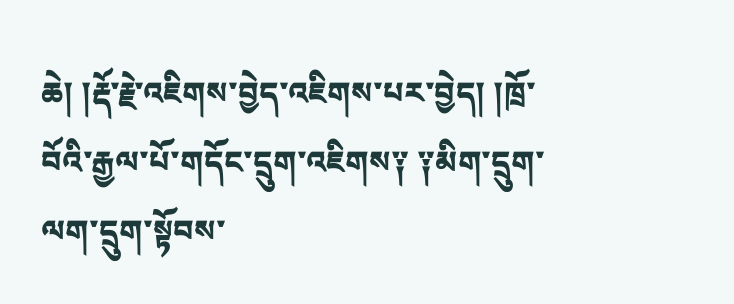ཆེ། །རྡོ་རྗེ་འཇིགས་བྱེད་འཇིགས་པར་བྱེད། །ཁྲོ་བོའི་རྒྱལ་པོ་གདོང་དྲུག་འཇིགས༑ ༑མིག་དྲུག་ལག་དྲུག་སྟོབས་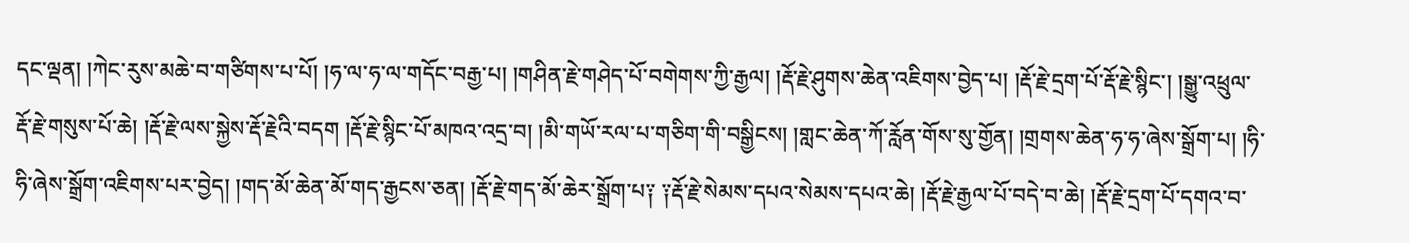དང་ལྡན། །ཀེང་རུས་མཆེ་བ་གཙིགས་པ་པོ། །ཧ་ལ་ཧ་ལ་གདོང་བརྒྱ་པ། །གཤིན་རྗེ་གཤེད་པོ་བགེགས་ཀྱི་རྒྱལ། །རྡོ་རྗེ་ཤུགས་ཆེན་འཇིགས་བྱེད་པ། །རྡོ་རྗེ་དྲག་པོ་རྡོ་རྗེ་སྙིང་། །སྒྱུ་འཕྲུལ་རྡོ་རྗེ་གསུས་པོ་ཆེ། །རྡོ་རྗེ་ལས་སྐྱེས་རྡོ་རྗེའི་བདག །རྡོ་རྗེ་སྙིང་པོ་མཁའ་འདྲ་བ། །མི་གཡོ་རལ་པ་གཅིག་གི་བསྒྱིངས། །གླང་ཆེན་ཀོ་རློན་གོས་སུ་གྱོན། །གྲགས་ཆེན་ཧ་ཧ་ཞེས་སྒྲོག་པ། །ཧི་ཧི་ཞེས་སྒྲོག་འཇིགས་པར་བྱེད། །གད་མོ་ཆེན་མོ་གད་རྒྱངས་ཅན། །རྡོ་རྗེ་གད་མོ་ཆེར་སྒྲོག་པ༑ ༑རྡོ་རྗེ་སེམས་དཔའ་སེམས་དཔའ་ཆེ། །རྡོ་རྗེ་རྒྱལ་པོ་བདེ་བ་ཆེ། །རྡོ་རྗེ་དྲག་པོ་དགའ་བ་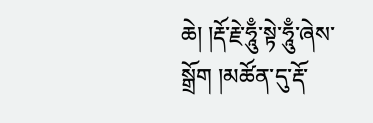ཆེ། །རྡོ་རྗེ་ཧཱུྃ་སྟེ་ཧཱུྃ་ཞེས་སྒྲོག །མཚོན་དུ་རྡོ་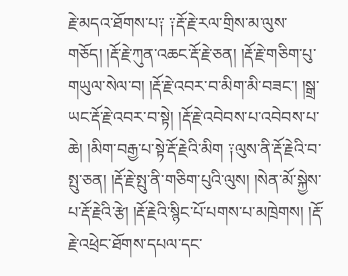རྗེ་མདའ་ཐོགས་པ༑ ༑རྡོ་རྗེ་རལ་གྲིས་མ་ལུས་གཅོད། །རྡོ་རྗེ་ཀུན་འཆང་རྡོ་རྗེ་ཅན། །རྡོ་རྗེ་གཅིག་པུ་གཡུལ་སེལ་བ། །རྡོ་རྗེ་འབར་བ་མིག་མི་བཟང་། །སྒྲ་ཡང་རྡོ་རྗེ་འབར་བ་སྟེ། །རྡོ་རྗེ་འབེབས་པ་འབེབས་པ་ཆེ། །མིག་བརྒྱ་པ་སྟེ་རྡོ་རྗེའི་མིག ༑ལུས་ནི་རྡོ་རྗེའི་བ་སྤུ་ཅན། །རྡོ་རྗེ་སྤུ་ནི་གཅིག་པུའི་ལུས། །སེན་མོ་སྐྱེས་པ་རྡོ་རྗེའི་རྩེ། །རྡོ་རྗེའི་སྙིང་པོ་པགས་པ་མཁྲེགས། །རྡོ་རྗེ་འཕྲེང་ཐོགས་དཔལ་དང་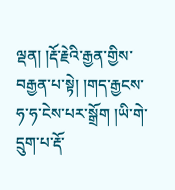ལྡན། །རྡོ་རྗེའི་རྒྱན་གྱིས་བརྒྱན་པ་སྟེ། །གད་རྒྱངས་ཧ་ཧ་ངེས་པར་སྒྲོག །ཡི་གེ་དྲུག་པ་རྡོ་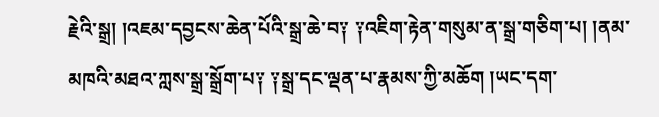རྗེའི་སྒྲ། །འཇམ་དབྱངས་ཆེན་པོའི་སྒྲ་ཆེ་བ༑ ༑འཇིག་རྟེན་གསུམ་ན་སྒྲ་གཅིག་པ། །ནམ་མཁའི་མཐའ་ཀླས་སྒྲ་སྒྲོག་པ༑ ༑སྒྲ་དང་ལྡན་པ་རྣམས་ཀྱི་མཆོག །ཡང་དག་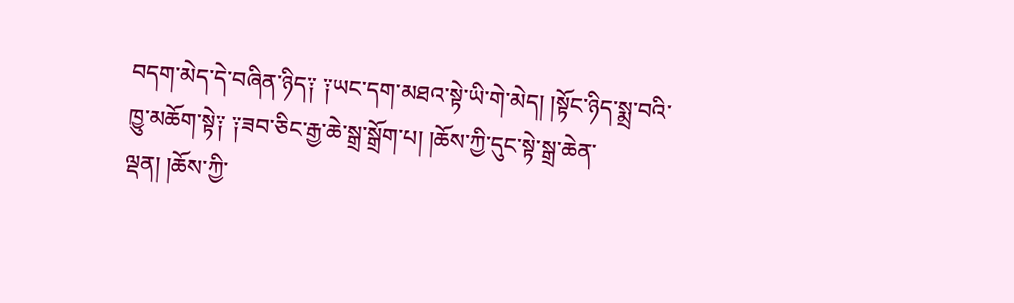བདག་མེད་དེ་བཞིན་ཉིད༑ ༑ཡང་དག་མཐའ་སྟེ་ཡི་གེ་མེད། །སྟོང་ཉིད་སྨྲ་བའི་ཁྱུ་མཆོག་སྟེ༑ ༑ཟབ་ཅིང་རྒྱ་ཆེ་སྒྲ་སྒྲོག་པ། །ཆོས་ཀྱི་དུང་སྟེ་སྒྲ་ཆེན་ལྡན། །ཆོས་ཀྱི་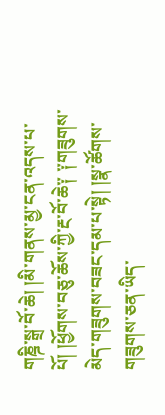གཎྜི་སྒྲ་བོ་ཆེ། །མི་གནས་མྱ་ངན་འདས་པ་པོ། །ཕྱོགས་བཅུ་ཆོས་ཀྱི་རྔ་བོ་ཆེ༑ ༑གཟུགས་མེད་གཟུགས་བཟང་དམ་པ་སྟེ། །སྣ་ཚོགས་གཟུགས་ཅན་ཡིད་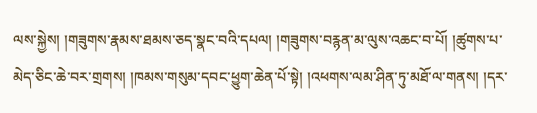ལས་སྐྱེས། །གཟུགས་རྣམས་ཐམས་ཅད་སྣང་བའི་དཔལ། །གཟུགས་བརྙན་མ་ལུས་འཆང་བ་པོ། །ཚུགས་པ་མེད་ཅིང་ཆེ་བར་གྲགས། །ཁམས་གསུམ་དབང་ཕྱུག་ཆེན་པོ་སྟེ། །འཕགས་ལམ་ཤིན་ཏུ་མཐོ་ལ་གནས། །དར་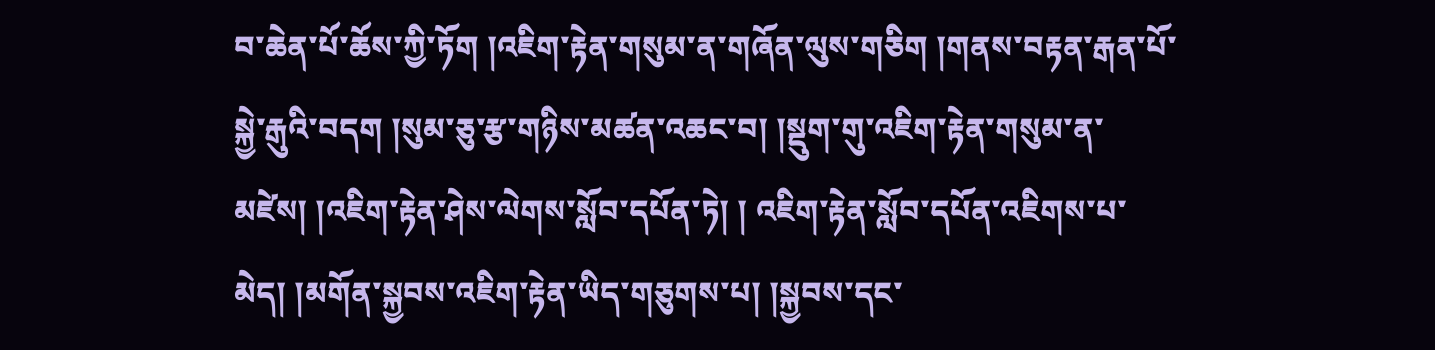བ་ཆེན་པོ་ཆོས་ཀྱི་ཏོག །འཇིག་རྟེན་གསུམ་ན་གཞོན་ལུས་གཅིག །གནས་བརྟན་རྒན་པོ་སྐྱེ་རྒུའི་བདག །སུམ་ཅུ་རྩ་གཉིས་མཚན་འཆང་བ། །སྡུག་གུ་འཇིག་རྟེན་གསུམ་ན་མཛེས། །འཇིག་རྟེན་ཤེས་ལེགས་སློབ་དཔོན་ཏེ། ། འཇིག་རྟེན་སློབ་དཔོན་འཇིགས་པ་མེད། །མགོན་སྐྱབས་འཇིག་རྟེན་ཡིད་གཅུགས་པ། །སྐྱབས་དང་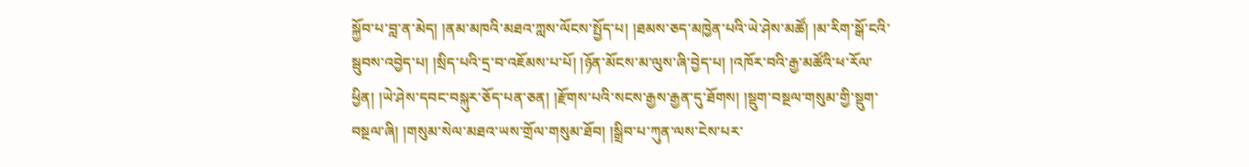སྐྱོབ་པ་བླ་ན་མེད། །ནམ་མཁའི་མཐའ་ཀླས་ལོངས་སྤྱོད་པ། །ཐམས་ཅད་མཁྱེན་པའི་ཡེ་ཤེས་མཚོ། །མ་རིག་སྒོ་ངའི་སྦུབས་འབྱེད་པ། །སྲིད་པའི་དྲ་བ་འཇོམས་པ་པོ། །ཉོན་མོངས་མ་ལུས་ཞི་བྱེད་པ། །འཁོར་བའི་རྒྱ་མཚོའི་ཕ་རོལ་ཕྱིན། །ཡེ་ཤེས་དབང་བསྐུར་ཅོད་པན་ཅན། །རྫོགས་པའི་སངས་རྒྱས་རྒྱན་དུ་ཐོགས། །སྡུག་བསྔལ་གསུམ་གྱི་སྡུག་བསྔལ་ཞི། །གསུམ་སེལ་མཐའ་ཡས་གྲོལ་གསུམ་ཐོབ། །སྒྲིབ་པ་ཀུན་ལས་ངེས་པར་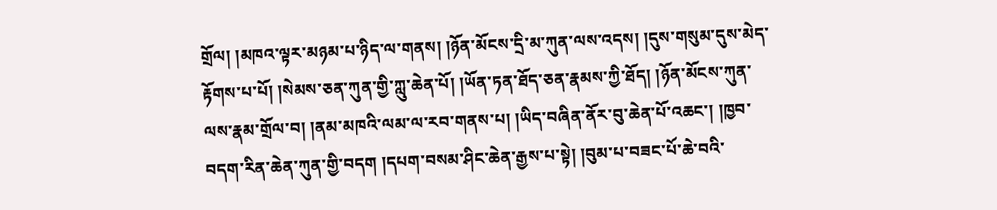གྲོལ། །མཁའ་ལྟར་མཉམ་པ་ཉིད་ལ་གནས། །ཉོན་མོངས་དྲི་མ་ཀུན་ལས་འདས། །དུས་གསུམ་དུས་མེད་རྟོགས་པ་པོ། །སེམས་ཅན་ཀུན་གྱི་ཀླུ་ཆེན་པོ། །ཡོན་ཏན་ཐོད་ཅན་རྣམས་ཀྱི་ཐོད། །ཉོན་མོངས་ཀུན་ལས་རྣམ་གྲོལ་བ། །ནམ་མཁའི་ལམ་ལ་རབ་གནས་པ། །ཡིད་བཞིན་ནོར་བུ་ཆེན་པོ་འཆང་། །ཁྱབ་བདག་རིན་ཆེན་ཀུན་གྱི་བདག །དཔག་བསམ་ཤིང་ཆེན་རྒྱས་པ་སྟེ། །བུམ་པ་བཟང་པོ་ཆེ་བའི་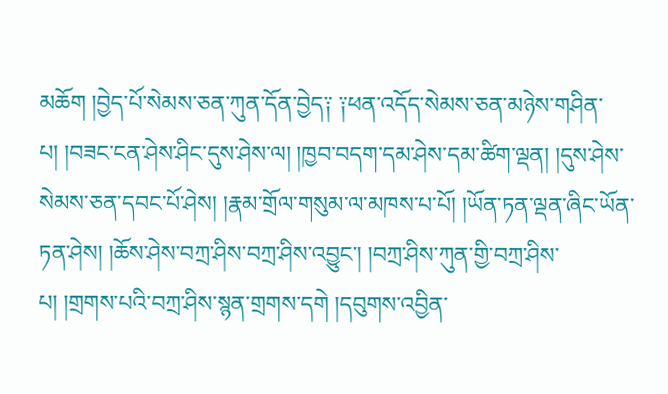མཆོག །བྱེད་པོ་སེམས་ཅན་ཀུན་དོན་བྱེད༑ ༑ཕན་འདོད་སེམས་ཅན་མཉེས་གཤིན་པ། །བཟང་ངན་ཤེས་ཤིང་དུས་ཤེས་ལ། །ཁྱབ་བདག་དམ་ཤེས་དམ་ཚིག་ལྡན། །དུས་ཤེས་སེམས་ཅན་དབང་པོ་ཤེས། །རྣམ་གྲོལ་གསུམ་ལ་མཁས་པ་པོ། །ཡོན་ཏན་ལྡན་ཞིང་ཡོན་ཏན་ཤེས། །ཆོས་ཤེས་བཀྲ་ཤིས་བཀྲ་ཤིས་འབྱུང་། །བཀྲ་ཤིས་ཀུན་གྱི་བཀྲ་ཤིས་པ། །གྲགས་པའི་བཀྲ་ཤིས་སྙན་གྲགས་དགེ །དབུགས་འབྱིན་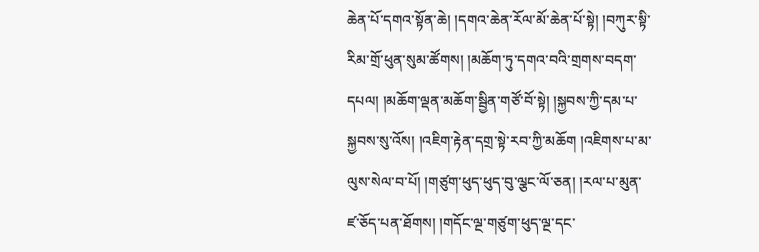ཆེན་པོ་དགའ་སྟོན་ཆེ། །དགའ་ཆེན་རོལ་མོ་ཆེན་པོ་སྟེ། །བཀུར་སྟི་རིམ་གྲོ་ཕུན་སུམ་ཚོགས། །མཆོག་ཏུ་དགའ་བའི་གྲགས་བདག་དཔལ། །མཆོག་ལྡན་མཆོག་སྦྱིན་གཙོ་བོ་སྟེ། །སྐྱབས་ཀྱི་དམ་པ་སྐྱབས་སུ་འོས། །འཇིག་རྟེན་དགྲ་སྟེ་རབ་ཀྱི་མཆོག །འཇིགས་པ་མ་ལུས་སེལ་བ་པོ། །གཙུག་ཕུད་ཕུད་བུ་ལྕང་ལོ་ཅན། །རལ་པ་མུན་ཛ་ཅོད་པན་ཐོགས། །གདོང་ལྔ་གཙུག་ཕུད་ལྔ་དང་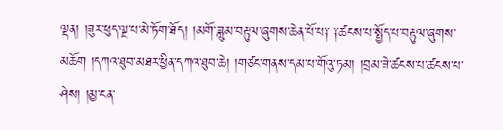ལྡན། །ཟུར་ཕུད་ལྔ་པ་མེ་ཏོག་ཐོད། །མགོ་ཟླུམ་བརྟུལ་ཞུགས་ཆེན་པོ་པ༑ ༑ཚངས་པ་སྤྱོད་པ་བརྟུལ་ཞུགས་མཆོག །དཀའ་ཐུབ་མཐར་ཕྱིན་དཀའ་ཐུབ་ཆེ། །གཙང་གནས་དམ་པ་གོའུ་ཏམ། །བྲམ་ཟེ་ཚངས་པ་ཚངས་པ་ཤེས། །མྱ་ངན་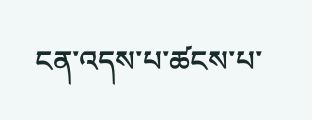ངན་འདས་པ་ཚངས་པ་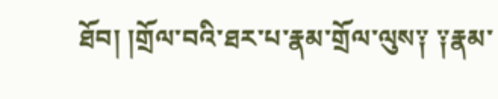ཐོབ། །གྲོལ་བའི་ཐར་པ་རྣམ་གྲོལ་ལུས༑ ༑རྣམ་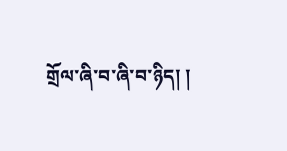གྲོལ་ཞི་བ་ཞི་བ་ཉིད། །